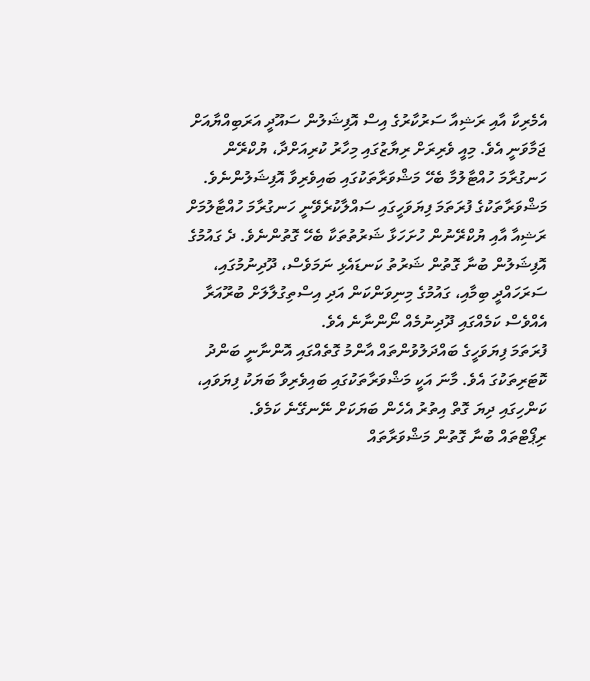އެމެރިކާ އާއި ރަޝިއާ ސަރުކާރުގެ އިސް އޮފިޝަލުން ސައޫދީ އަރަބިއްޔާއަށް ޖަމާވަނީ އެވެ. މިއީ ވެރިރަށް ރިޔާޒުގައި މިހާރު ކުރިއަށްދާ، ޔުކްރޭން ހަނގުރާމަ ހުއްޓާލުމާ ބެހޭ މަޝްވަރާތަކުގައި ބައިވެރިވާ އޮފިޝަލުންނެވެ.
މަޝްވަރާތަކުގެ ފުރަތަމަ ފިޔަވަހީގައި ސައްލާކުރެވޭނީ ހަނގުރާމަ ހުއްޓާލުމަށް ރަޝިއާ އާއި ޔުކްރޭނުން ހުށަހަޅާ ޝަރުތުތަކާ ބެހޭ ގޮތުންނެވެ. ދެ ގައުމުގެ އޮފިޝަލުން ބުނާ ގޮތުން ޝަރުތު ކަނޑައެޅި ނަމަވެސް، ދޫދިނުމުގައި، ސަރަހައްދީ ބިމާއި، ގައުމުގެ މިނިވަންކަން އަދި އިސްތިގުލާލަށް ބުރޫއަރާ އެއްވެސް ކަމެއްގައި ދޫދިނުމެއް ނޯންނާނެ އެވެ.
ފުރަތަމަ ފިޔަވަހީގެ ބައްދަލުވުންތައް އާންމު ގޮތެއްގައި އޮންނާނީ ބަންދު ކޮޓަރިތަކުގަ އެވެ. މާނަ އަކީ މަޝްވަރާތަކުގައި ބައިވެރިވާ ބަޔަކު ފިޔަވައި، ކަންހިގައި ދިޔަ ގޮތް އިތުރު އެހެން ބަޔަކަށް ނޭނގޭނެ ކަމެވެ.
ރިޕޯޓްތައް ބުނާ ގޮތުން މަޝްވަރާތައް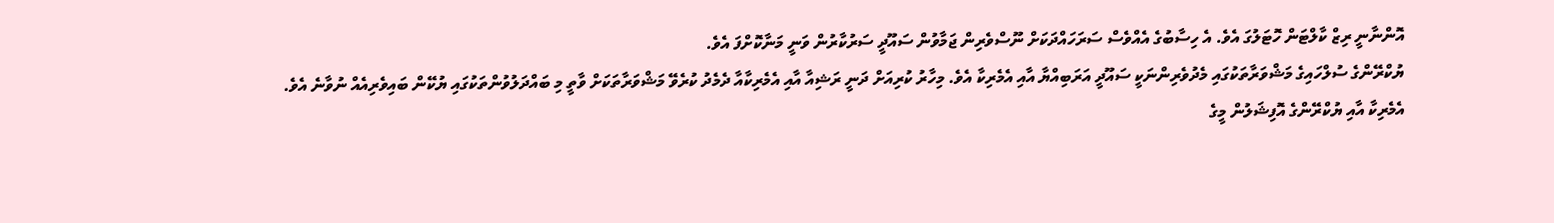އޮންނާނީ ރިޒް ކާލްޓަން ހޮޓަލުގަ އެވެ. އެ ހިސާބުގެ އެއްވެސް ސަރަހައްދަކަށް ނޫސްވެރިން ޖަމާވުން ސައޫދީ ސަރުކާރުން ވަނީ މަނާކޮށްފަ އެވެ.
ޔުކްރޭންގެ ސުލްހައިގެ މަޝްވަރާތަކުގައި މެދުވެރިންނަކީ ސައޫދީ އަރަބިއްޔާ އާއި އެމެރިކާ އެވެ. މިހާރު ކުރިއަށް ދަނީ ރަޝިއާ އާއި އެމެރިކާއާ ދެމެދު ކުރެވޭ މަޝްވަރާތަކަށް ވާތީ މި ބައްދަލުވުންތަކުގައި ޔުކޭން ބައިވެރިއެއް ނުވާނެ އެވެ.
އެމެރިކާ އާއި ޔުކްރޭންގެ އޮފިޝަލުން މީގެ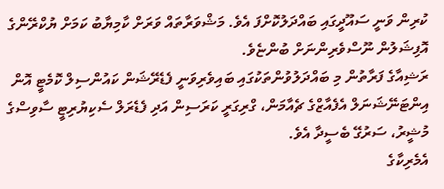ކުރިން ވަނީ ސައޫދީގައި ބައްދަލުކޮށްފަ އެވެ. މަޝްވަރާތައް ވަރަށް ކާމިޔާބު ކަމަށް ޔުކްރޭންގެ އޮފިޝަލުން ނޫސްވެރިންނަށް ބުންޏެވެ.
ރަޝިއާގެ ފަރާތުން މި ބައްދަލުވުންތަކުގައި ބައިވެރިވަނީ ފެޑެރޭޝަން ކައުންސިލް ކޮމެޓީ އޮން އިންޓަނޭޝަނަލް އެފެއާޒްގެ ޗެއާމަން، ގްރިގަރީ ކަރަސިން އަދި ފެޑެރަލް ސެކިޔުރިޓީ ސާވިސްގެ މުޝީރު، ސަރުގޭ ބެސީދާ އެވެ.
އެމެރިކާގެ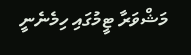މަޝްވަރާ ޓީމުގައި ހިމެނެނީ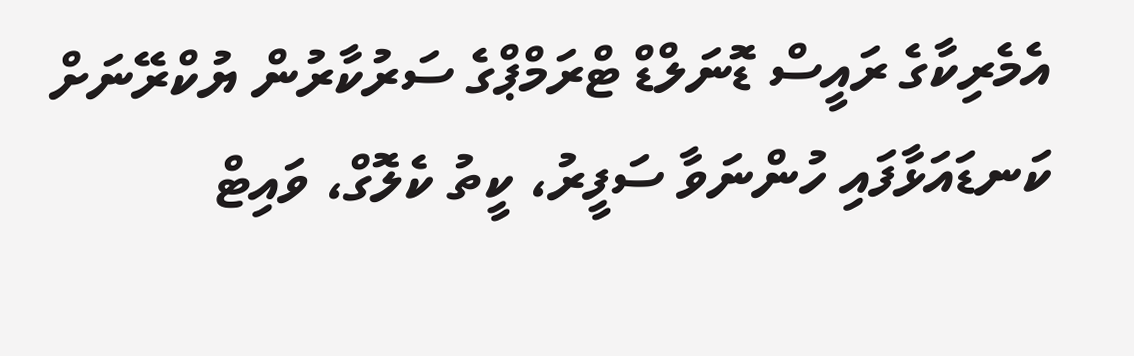އެމެރިކާގެ ރައީސް ޑޮނަލްޑް ޓްރަމްޕްގެ ސަރުކާރުން ޔުކްރޭނަށް ކަނޑައަޅާފައި ހުންނަވާ ސަފީރު، ކީތު ކެލޮގް، ވައިޓް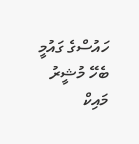ހައުސްގެ ގައުމީ ބެހޭ މުޝީރު މައިކް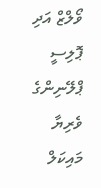ވޯލްޒް އަދި ޕޮލިސީ ޕްލޭނިންގެ ވެރިޔާ މައިކަލް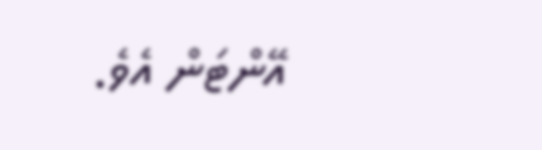އޭންޓަން އެވެ.